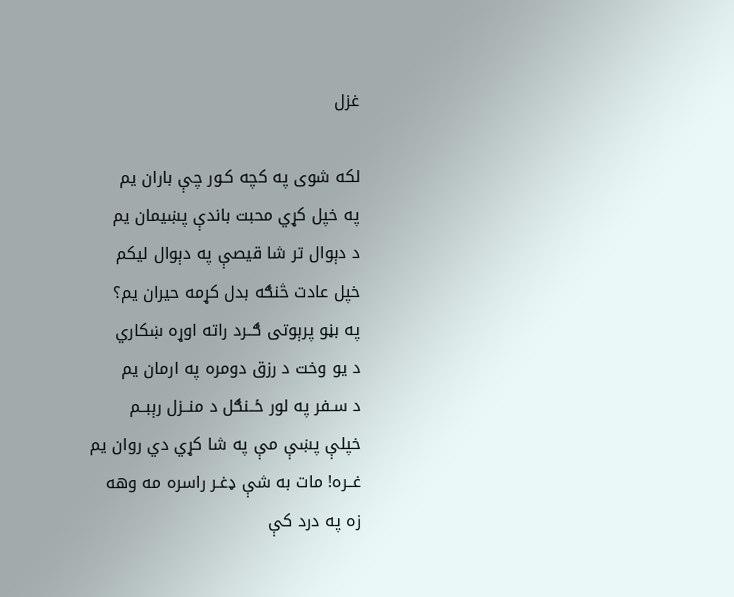غزل

لکه شوى په کچه کـور چې باران يم
په خپل کړي محبت باندې پښيمان يم
د دېوال تر شا قيصې په دېوال ليکم
خپل عادت څنګه بدل کړمه حيران يم؟
په بڼو پرېوتى ګــرد راته اوړه ښکاري
د يو وخت د رزق دومره په ارمان يم
د سـفر په لور ځــنګل د منــزل رېبــم
خپلې پښې مې په شا کړي دي روان يم
غــره! مات به شې ډغـر راسره مه وهه
زه په درد کې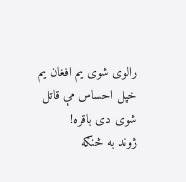رالوى شوى يم افغان يم
خپل احساس مې قاتل شوى دى باقره!
ژوند به څنګه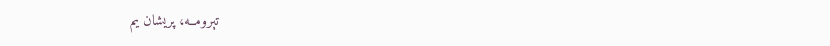تېرومــه، پريشان يم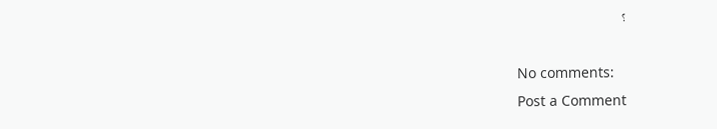؟

No comments:
Post a Comment